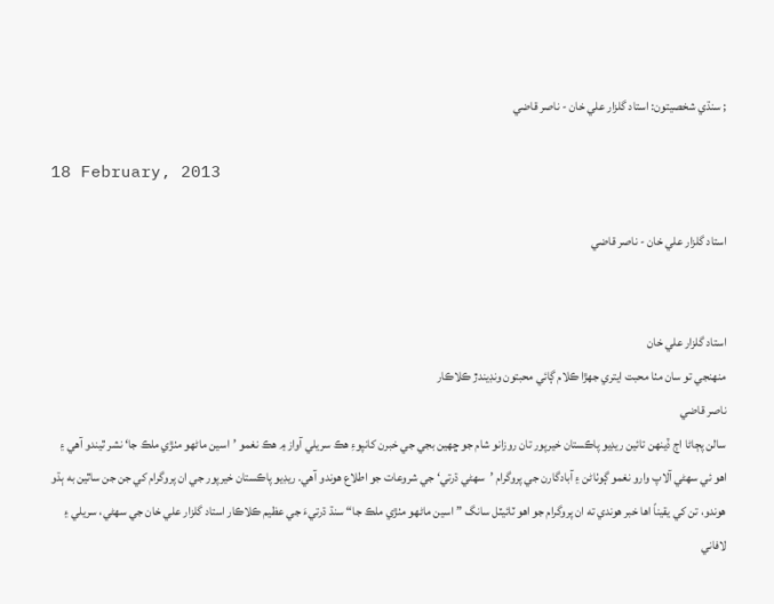; سنڌي شخصيتون: استاد گلزار علي خان - ناصر قاضي

18 February, 2013

استاد گلزار علي خان - ناصر قاضي


استاد گلزار علي خان
منھنجي تو سان مٺا محبت ايتري جھڙا ڪلام ڳائي محبتون ونڊيندڙ ڪلاڪار
ناصر قاضي
سالن پڄاڻا اڄ ڏينهن تائين ريڊيو پاڪستان خيرپور تان روزانو شام جو ڇهين بجي جي خبرن کانپوءِ هڪ سريلي آواز ۾ هڪ نغمو ’اسين ماڻهو مٺڙي ملڪ جا‘ نشر ٿيندو آهي ۽ اهو ئي سهڻي آلاپ وارو نغمو ڳوٺاڻن ۽ آبادگارن جي پروگرام ’سهڻي ڌرتي‘ جي شروعات جو اطلاع هوندو آهي. ريڊيو پاڪستان خيرپور جي ان پروگرام کي جن جن ساٿين به ٻڌو هوندو، تن کي يقيناً اها خبر هوندي ته ان پروگرام جو اهو ٽائيٽل سانگ ”اسين ماڻهو مٺڙي ملڪ جا“ سنڌ ڌرتيءَ جي عظيم ڪلاڪار استاد گلزار علي خان جي سهڻي، سريلي ۽ لافاني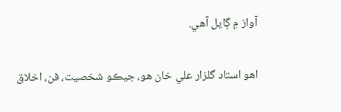آواز ۾ ڳايل آهي.

اهو استاد گلزار علي خان هو، جيڪو شخصيت، فن، اخلاق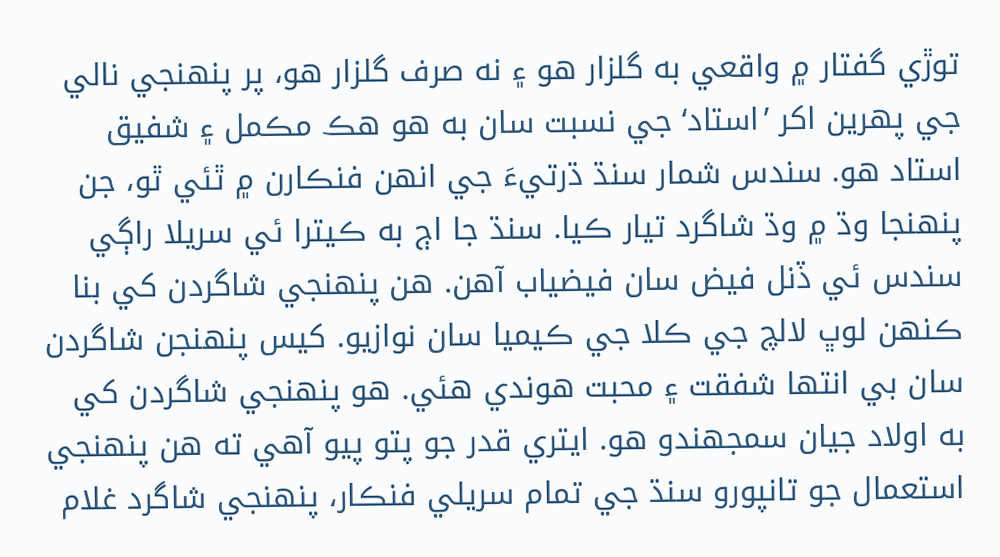توڙي گفتار ۾ واقعي به گلزار هو ۽ نه صرف گلزار هو، پر پنهنجي نالي جي پهرين اکر ’استاد‘ جي نسبت سان به هو هڪ مڪمل ۽ شفيق استاد هو. سندس شمار سنڌ ڌرتيءَ جي انهن فنڪارن ۾ ٿئي ٿو، جن پنهنجا وڌ ۾ وڌ شاگرد تيار ڪيا. سنڌ جا اڄ به ڪيترا ئي سريلا راڳي سندس ئي ڏنل فيض سان فيضياب آهن. هن پنهنجي شاگردن کي بنا ڪنهن لوڀ لالچ جي ڪلا جي ڪيميا سان نوازيو. کيس پنهنجن شاگردن سان بي انتها شفقت ۽ محبت هوندي هئي. هو پنهنجي شاگردن کي به اولاد جيان سمجھندو هو. ايتري قدر جو پتو پيو آهي ته هن پنهنجي استعمال جو تانپورو سنڌ جي تمام سريلي فنڪار، پنهنجي شاگرد غلام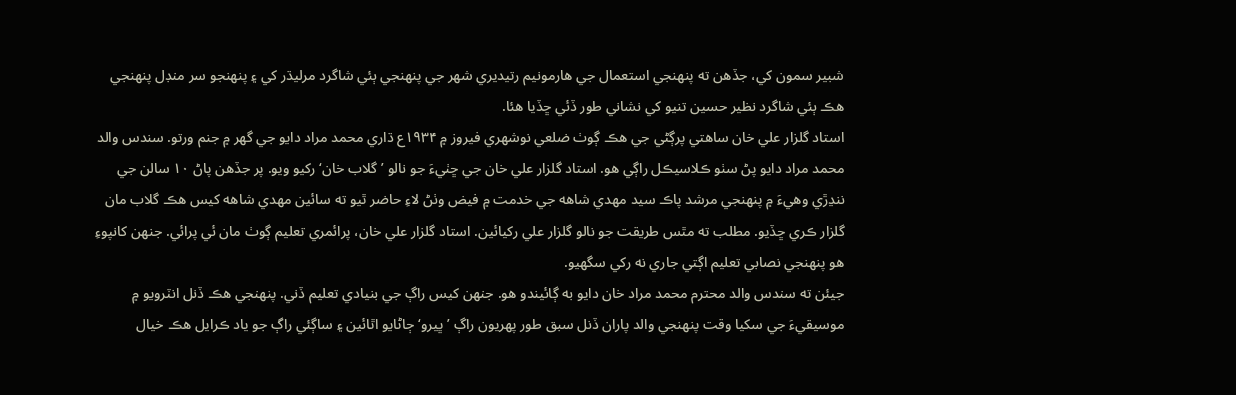شبير سمون کي، جڏهن ته پنهنجي استعمال جي هارمونيم رتيديري شهر جي پنهنجي ٻئي شاگرد مرليڌر کي ۽ پنهنجو سر منڊل پنهنجي هڪ ٻئي شاگرد نظير حسين تنيو کي نشاني طور ڏئي ڇڏيا هئا.
استاد گلزار علي خان ساهتي پرڳڻي جي هڪ ڳوٺ ضلعي نوشهري فيروز ۾ ۱۹۳۴ع ڌاري محمد مراد دايو جي گھر ۾ جنم ورتو. سندس والد محمد مراد دايو پڻ سٺو ڪلاسيڪل راڳي هو. استاد گلزار علي خان جي ڇٺيءَ جو نالو ’گلاب خان‘ رکيو ويو. پر جڏهن پاڻ ۱۰ سالن جي ننڍڙي وهيءَ ۾ پنهنجي مرشد پاڪ سيد مهدي شاهه جي خدمت ۾ فيض وٺڻ لاءِ حاضر ٿيو ته سائين مهدي شاهه کيس هڪ گلاب مان گلزار ڪري ڇڏيو. مطلب ته مٿس طريقت جو نالو گلزار علي رکيائين. استاد گلزار علي خان، پرائمري تعليم ڳوٺ مان ئي پرائي. جنهن کانپوءِ هو پنهنجي نصابي تعليم اڳتي جاري نه رکي سگھيو.
جيئن ته سندس والد محترم محمد مراد خان دايو به ڳائيندو هو. جنهن کيس راڳ جي بنيادي تعليم ڏني. پنهنجي هڪ ڏنل انٽرويو ۾ موسيقيءَ جي سکيا وقت پنهنجي والد پاران ڏنل سبق طور پهريون راڳ ’ڀيرو‘ ڄاڻايو اٿائين ۽ ساڳئي راڳ جو ياد ڪرايل هڪ خيال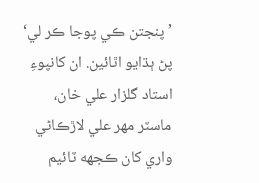’پنجتن ڪي پوجا ڪر لي‘ پڻ ٻڌايو اٿائين. ان کانپوءِ استاد گلزار علي خان، ماسٽر مهر علي لاڙڪاڻي واري کان ڪجھه ٽائيم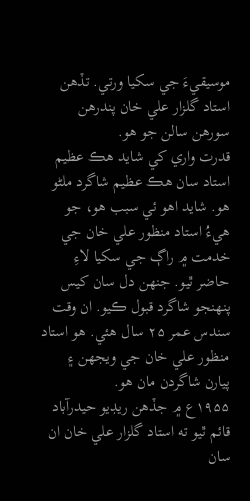موسيقيءَ جي سکيا ورتي. تڏهن استاد گلزار علي خان پندرهن سورهن سالن جو هو.
قدرت واري کي شايد هڪ عظيم استاد سان هڪ عظيم شاگرد ملڻو هو. شايد اهو ئي سبب هو، جو هيءُ استاد منظور علي خان جي خدمت ۾ راڳ جي سکيا لاءِ حاضر ٿيو. جنهن دل سان کيس پنهنجو شاگرد قبول ڪيو. ان وقت سندس عمر ۲۵ سال هئي. هو استاد منظور علي خان جي ويجھن ۽ پيارن شاگردن مان هو.
۱۹۵۵ع ۾ جڏهن ريڊيو حيدرآباد قائم ٿيو ته استاد گلزار علي خان ان سان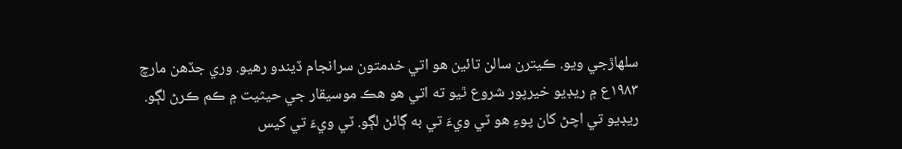سلهاڙجي ويو. ڪيترن سالن تائين هو اتي خدمتون سرانجام ڏيندو رهيو. وري جڏهن مارچ ۱۹۸۳ع ۾ ريڊيو خيرپور شروع ٿيو ته اتي هو هڪ موسيقار جي حيثيت ۾ ڪم ڪرڻ لڳو. ريڊيو تي اچڻ کان پوءِ هو ٽي ويءَ تي به ڳائڻ لڳو. ٽي ويءَ تي کيس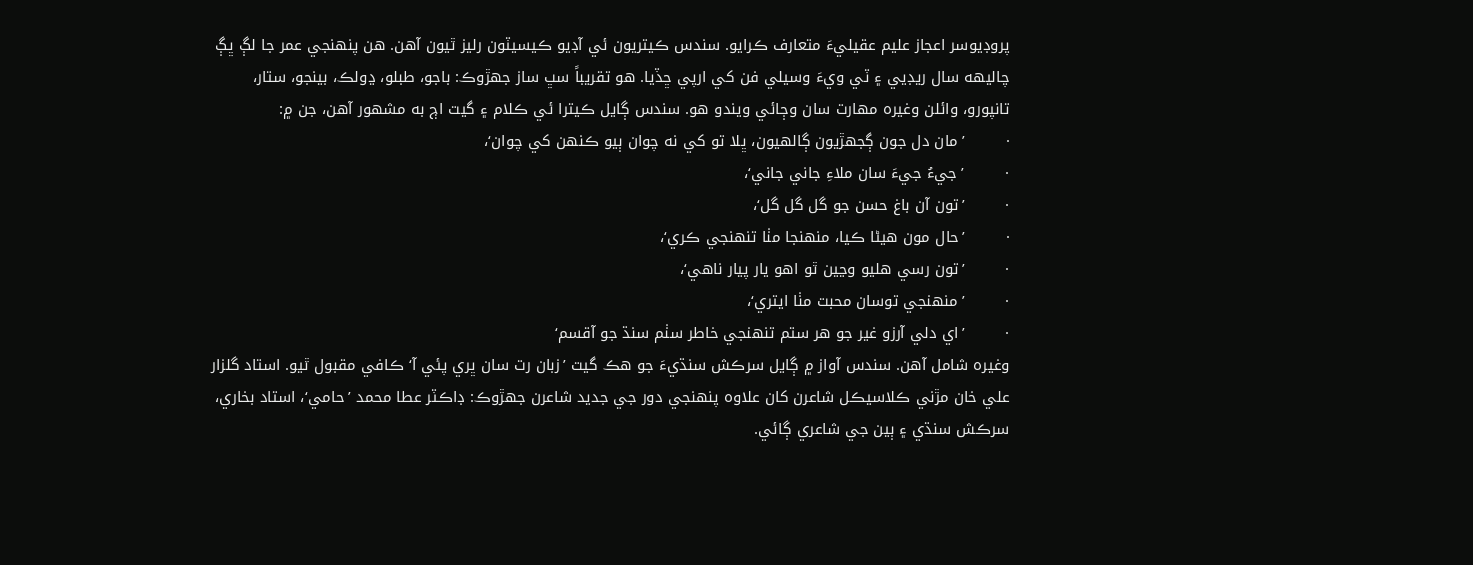پروڊيوسر اعجاز عليم عقيليءَ متعارف ڪرايو. سندس ڪيتريون ئي آڊيو ڪيسيٽون رليز ٿيون آهن. هن پنهنجي عمر جا لڳ ڀڳ چاليهه سال ريڊيي ۽ ٽي ويءَ وسيلي فن کي ارپي ڇڏيا. هو تقريباً سڀ ساز جهڙوڪ: باجو، طبلو، ڍولڪ، بينجو، ستار، تانپورو، وائلن وغيره مهارت سان وڄائي ويندو هو. سندس ڳايل ڪيترا ئي ڪلام ۽ گيت اڄ به مشهور آهن، جن ۾:
·        ’مان دل جون ڳجھڙيون ڳالهيون، ڀلا تو کي نه چوان ٻيو ڪنهن کي چوان‘،
·        ’جيءُ جيءَ سان ملاءِ جاني جاني‘،
·        ’تون آن باغ حسن جو گل گل گل‘،
·        ’حال مون هيڻا ڪيا، منهنجا مٺا تنهنجي ڪري‘،
·        ’تون رسي هليو وڃين ٿو اهو يار پيار ناهي‘،
·        ’منهنجي توسان محبت مٺا ايتري‘،
·        ’اي دلي آرزو غير جو هر ستم تنهنجي خاطر سٺم سنڌ جو آقسم‘
وغيره شامل آهن. سندس آواز ۾ ڳايل سرڪش سنڌيءَ جو هڪ گيت ’زبان رت سان ڀري پئي آ‘ ڪافي مقبول ٿيو. استاد گلزار علي خان مڙني ڪلاسيڪل شاعرن کان علاوه پنهنجي دور جي جديد شاعرن جهڙوڪ: ڊاڪٽر عطا محمد ’حامي‘، استاد بخاري، سرڪش سنڌي ۽ ٻين جي شاعري ڳائي.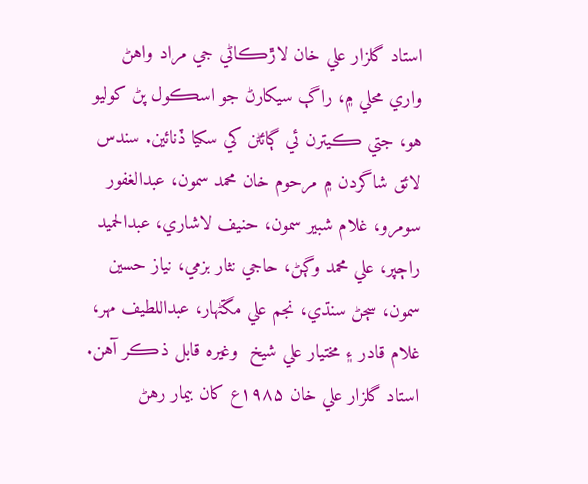استاد گلزار علي خان لاڙڪاڻي جي مراد واهڻ واري محلي ۾، راڳ سيکارڻ جو اسڪول پڻ کوليو هو، جتي ڪيترن ئي ڳائڻن کي سکيا ڏنائين. سندس لائق شاگردن ۾ مرحوم خان محمد سمون، عبدالغفور سومرو، غلام شبير سمون، حنيف لاشاري، عبدالحميد راڄپر، علي محمد وڳڻ، حاجي نثار بزمي، نياز حسين سمون، سڄڻ سنڌي، نجم علي مڱڻهار، عبداللطيف مهر، غلام قادر ۽ مختيار علي شيخ  وغيره قابل ذڪر آهن.
استاد گلزار علي خان ۱۹۸۵ع کان بيمار رهڻ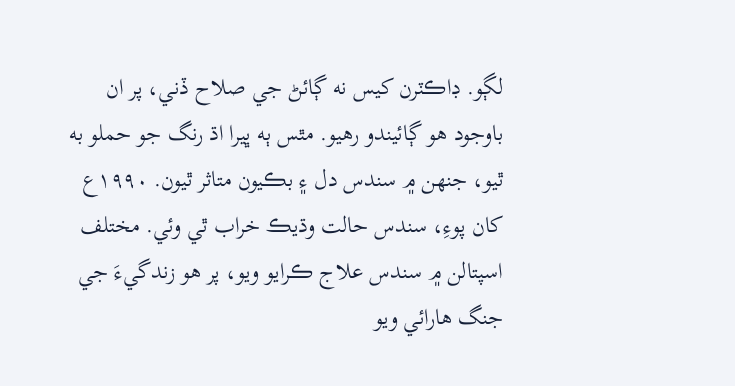لڳو. ڊاڪٽرن کيس نه ڳائڻ جي صلاح ڏني، پر ان باوجود هو ڳائيندو رهيو. مٿس ٻه ڀيرا اڌ رنگ جو حملو به ٿيو، جنهن ۾ سندس دل ۽ بڪيون متاثر ٿيون. ۱۹۹۰ع کان پوءِ، سندس حالت وڌيڪ خراب ٿي وئي. مختلف اسپتالن ۾ سندس علاج ڪرايو ويو، پر هو زندگيءَ جي جنگ هارائي ويو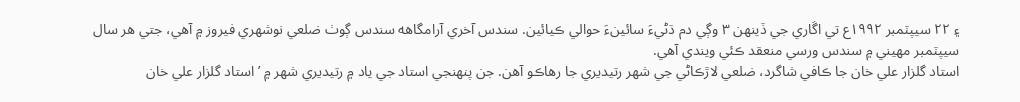۽ ۲۲ سيپٽمبر ۱۹۹۲ع تي اڱاري جي ڏينهن ۳ وڳي دم ڌڻيءَ سائينءَ حوالي ڪيائين. سندس آخري آرامگاهه سندس ڳوٺ ضلعي نوشهري فيروز ۾ آهي، جتي هر سال سيپٽمبر مهيني ۾ سندس ورسي منعقد ڪئي ويندي آهي.
استاد گلزار علي خان جا ڪافي شاگرد، ضلعي لاڙڪاڻي جي شهر رتيديري جا رهاڪو آهن. جن پنهنجي استاد جي ياد ۾ رتيديري شهر ۾ ’استاد گلزار علي خان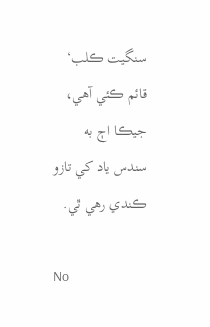سنگيت ڪلب‘ قائم ڪئي آهي، جيڪا اڄ به سندس ياد کي تازو ڪندي رهي ٿي.

No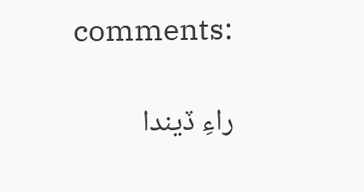comments:

راءِ ڏيندا